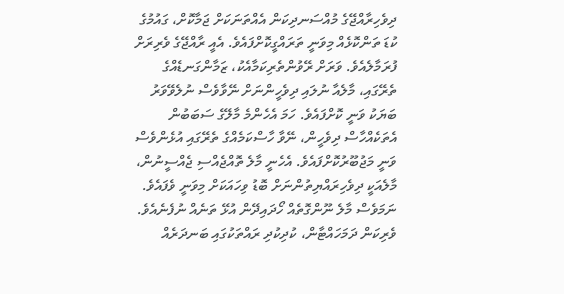ދިވެހިރާއްޖޭގެ މުއްސަނދިކަން އެއްތަނަކަށް ޖަމާކޮށް، ގައުމުގެ ކުޑަ ތަންކޮޅެއް މިވަނީ ތަރައްގީކޮށްފައެވެ. އެއީ ރާއްޖޭގެ ވެރިރަށް ފުރަމާލެއެވެ. ވަރަށް ރޭވުންތެރިކަމާއެކު، ޒަމާންގަނޑެއްގެ ތެރޭގައި، މާލެއާ ނުލައި ދިވެހީންނަށް ނޭވާވެސް ނުލެވޭވަރު ބަޔަކު ވަނީ ކޮށްފައެވެ. ހަމަ އެހެންމެ މާލޭގެ ސަބަބުން އެތަކެއްހާސް ދިވެހީން، ނޭވާ ހާސްކަމެއްގެ ތެރޭގައި އުޅެންވެސް ވަނީ މަޖުބޫރުކޮށްފައެވެ. އެހެނީ މާލެ ތޮއްޖެއްސި ޖެއްސީނުން، މާލެއަކީ ދިވެހިރައްޔިތުންނަށް ބޮޑު ވިހައަކަށް މިވަނީ ވެފައެވެ. ނަމަވެސް މާލެ ނޫންގޮތެއް ހޯދައިދޭން އުޅޭ ތަނެއް ނުފެނެއެވެ. ވެރިކަން ދަމަހައްޓާން، ކުދިކުދި ރައްތަކުގައި ބަނދަރެއް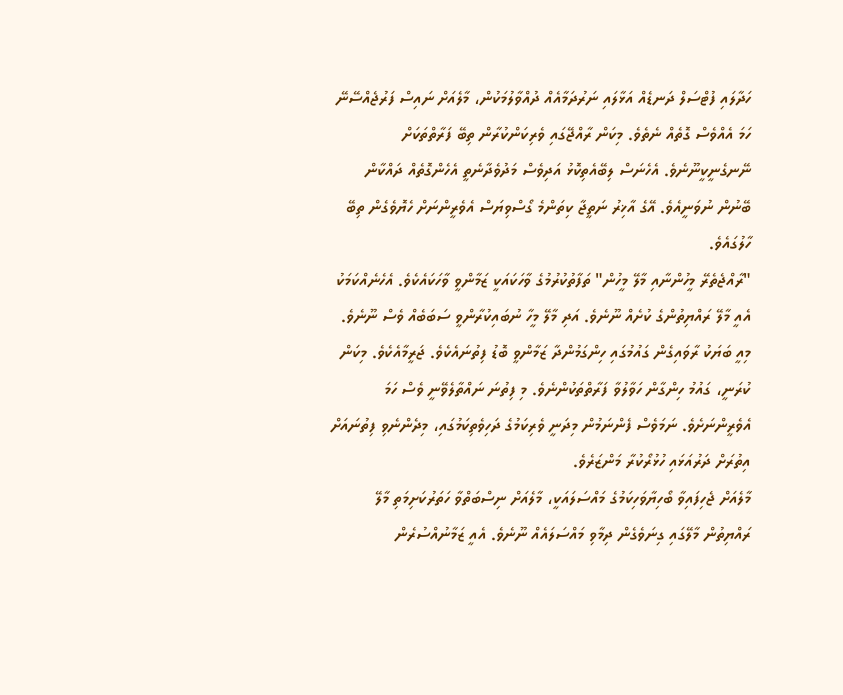ހަދާލައި ފުޓްސަލް ދަނޑެއް އަޅާލައި ނަރުދަމާއެއް ދުއްވާލުމަކުން، މާލެއަށް ނައިސް ފަރުޖެއްސޭނޭ ހަމަ އެއްވެސް ގޮތެއް ނެތެވެ. މިކަން ރާއްޖޭގައި ވެރިކަންކުރާން ތިބޭ ފަރާތްތަކަށް ނޭނގެނީކީނޫނެވެ. އެހެނަސް ލިބޭއެތިކޮޅު އަދިވެސް މަދުވެދާނެތީ އެހެންގޮތެއް ދައްކާން ބޭނުން ނުވަނީއެވެ. އޭގެ އާޚިރު ނަތީޖާ ކިތަންމެ ގޯސްވިޔަސް އެވެރީންނަށް ހެޔޮވެގެން ތިބޭ ހާލުގައެވެ.
"ރާއްޖެތެރޭ މީހުންނާއި މާލޭ މީހުން" ތަފާތުކުރުމުގެ ވާހަކައަކީ ޒަމާންވީ ވާހަކައެކެވެ. އެހެނެއްކަމަކު އެއީ މާލޭ ރައްޔިތުންގެ ކުށެއް ނޫނެވެ. އަދި މާލޭ މީހާ ނުބައިކުރާންވީ ސަބަބެއް ވެސް ނޫނެވެ. މިއީ ބަޔަކު ރާވައިގެން ގައުމުގައި ހިންގަމުންދާ ޒަމާންވީ ބޮޑު ފިތުނައެކެވެ. ޖަރީމާއެކެވެ. މިކަން ކުރަނީ، ގައުމު ހިންގާން ހަވާލުވާ ފަރާތްތަކުންނެވެ. މި ފިތުނަ ނައްތާލެވޭނީ ވެސް ހަމަ އެވެރީންނަށެވެ. ނަމަވެސް ފެންނަމުން މިދަނީ ވެރިކަމުގެ ދަހިވެތިކަމުގައި، މިދެންނެވި ފިތުނައަށް އިތުރަށް ދަރުއަޅައި ހުޅުރޯކުރާ މަންޒަރެވެ.
މާލެއަށް ޖެހިފައިވާ ބޯހިޔާވަހިކަމުގެ މައްސަލައަކީ، މާލެއަށް ނިސްބަތްވާ ހަތަރުކަށިމަތި މާލޭ ރައްޔިތުން މާލޭގައި ގިނަވެގެން ދިމާވި މައްސަލައެއް ނޫނެވެ. އެއީ ޒަމާނުއްސުރެން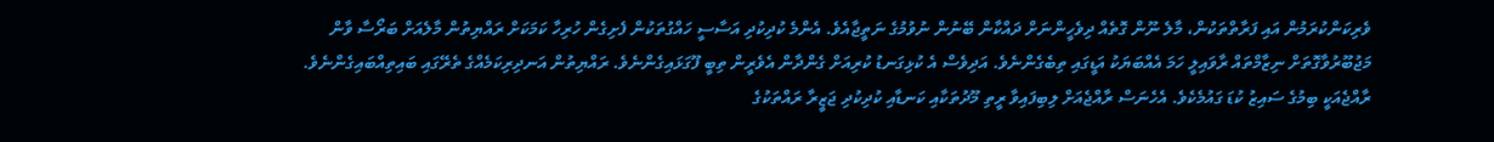ވެރިކަންކުރަމުން އައި ފަރާތްތަކުން، މާލެ ނޫން ގޮތެއް ދިވެހީންނަށް ދައްކާން ބޭނުން ނުވުމުގެ ނަތީޖާއެވެ. އެންމެ ކުދިކުދި އަސާސީ ހައްގުތަކުން ފެށިގެން ހުރިހާ ކަމަކަށް ރައްޔިތުން މާލެއަށް ބަރޯސާ ވާން މަޖުބޫރުވާގޮތަށް ނިޒާމްތައް ރާވައިލީ ހަމަ އެއްބަޔަކު އަޑީގައި ތިބެގެންނެވެ. އަދިވެސް އެ ކުޅިގަނޑު ކުރިއަށް ގެންދާން އެވެރީން ތިބީ ފޫގަޅައިގެންނެވެ. ރައްޔިތުން އަނދިރިކަމެއްގެ ތެރޭގައި ބައިތިއްބައިގެންނެވެ.
ރާއްޖެއަކީ ބިމުގެ ސައިޒު ކުޑަ ގައުމެކެވެ. އެހެނަސް ރާއްޖެއަށް ލިބިފައިވާ ރީތި މޫދުތަކާއި ކަނޑާއި ކުދިކުދި ޖަޒީރާ ރައްތަކުގެ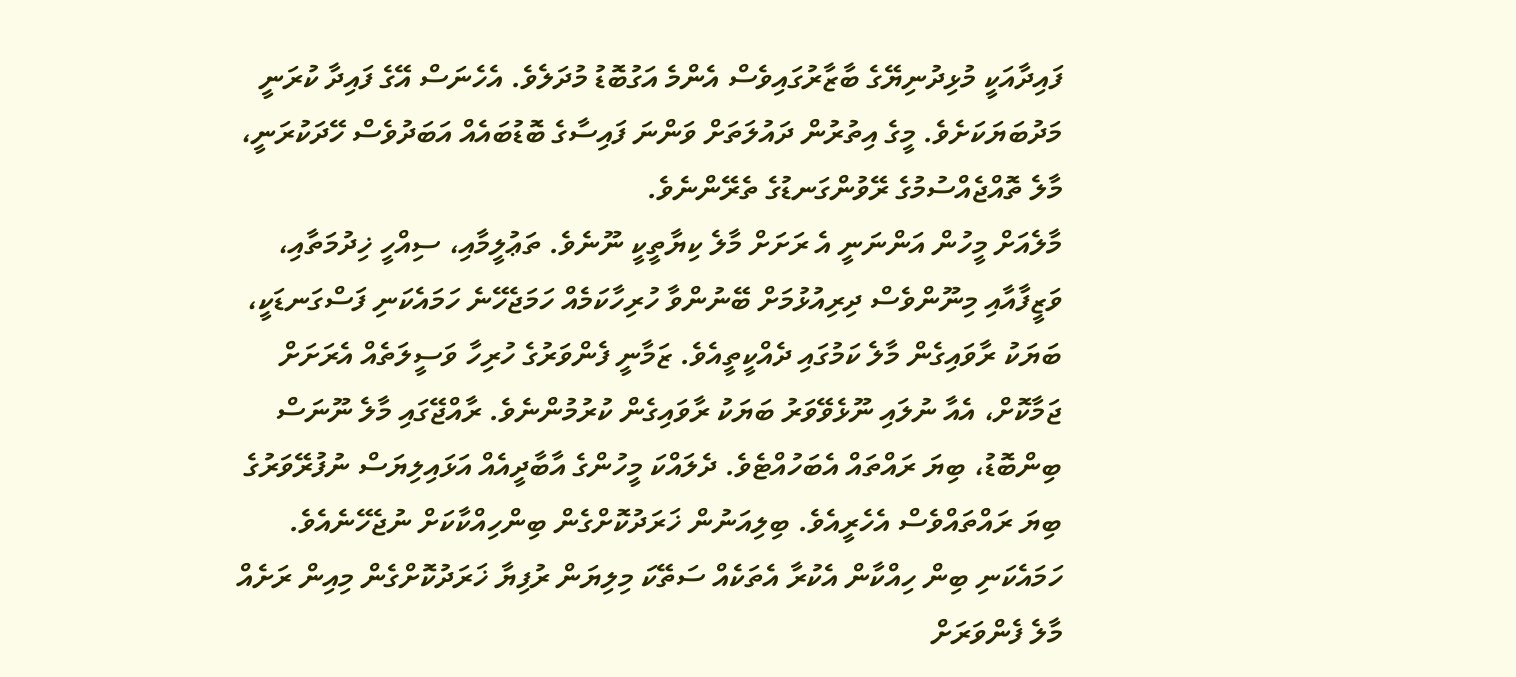ފައިދާއަކީ މުޅިދުނިޔޭގެ ބާޒާރުގައިވެސް އެންމެ އަގުބޮޑު މުދަލެވެ. އެހެނަސް އޭގެ ފައިދާ ކުރަނީ މަދުބަޔަކަށެވެ. މީގެ އިތުރުން ދައުލަތަށް ވަންނަ ފައިސާގެ ބޮޑުބައެއް އަބަދުވެސް ހޭދަކުރަނީ، މާލެ ތޮއްޖެއްސުމުގެ ރޭވުންގަނޑުގެ ތެރޭންނެވެ.
މާލެއަށް މީހުން އަންނަނީ އެ ރަށަށް މާލެ ކިޔާތީކީ ނޫނެވެ. ތަޢުލީމާއި، ސިއްހީ ޚިދުމަތާއި، ވަޒީފާއާއި މިނޫންވެސް ދިރިއުޅުމަށް ބޭނުންވާ ހުރިހާކަމެއް ހަމަޖެހޭނެ ހަމައެކަނި ފަސްގަނޑަކީ، ބަޔަކު ރާވައިގެން މާލެ ކަމުގައި ދެއްކީތީއެވެ. ޒަމާނީ ފެންވަރުގެ ހުރިހާ ވަސީލަތެއް އެރަށަށް ޖަމާކޮށް، އެއާ ނުލައި ނޫޅެވޭވަރު ބަޔަކު ރާވައިގެން ކުރުމުންނެވެ. ރާއްޖޭގައި މާލެ ނޫނަސް ބިންބޮޑު، ބިޔަ ރައްތައް އެބަހުއްޓެވެ. ދެލައްކަ މީހުންގެ އާބާދީއެއް އަޅައިލިޔަސް ނުފުރޭވަރުގެ ބިޔަ ރައްތައްވެސް އެހެރީއެވެ. ބިލިއަނުން ޚަރަދުކޮށްގެން ބިންހިއްކާކަށް ނުޖެހޭނެއެވެ. ހަމައެކަނި ބިން ހިއްކާން އެކުރާ އެތަކެއް ސަތޭކަ މިލިޔަން ރުފިޔާ ޚަރަދުކޮށްގެން މިއިން ރަށެއް މާލެ ފެންވަރަށް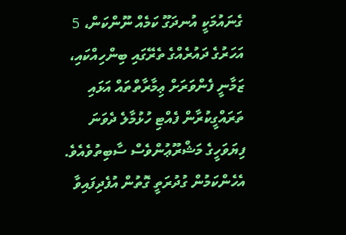ގެނައުމަކީ އުނދަގޫ ކަމެއް ނޫންކަން، 5 އަހަރުގެ ދައުރެއްގެ ތެރޭގައި ބިންހިއްކައި، ޒަމާނީ ފެންވަރަށް ޢިމާރާތްތައް އަޅައި ތަރައްގީކުރާން ފެއްޓި ހުޅުމާލެ ދެވަނަ ފިޔަވަހީގެ މަޝްރޫޢުންވެސް ސާބިތުވެއެވެ. އެހެންކަމުން ގުދުރަތީ ގޮތުން އުފެދިފައިވާ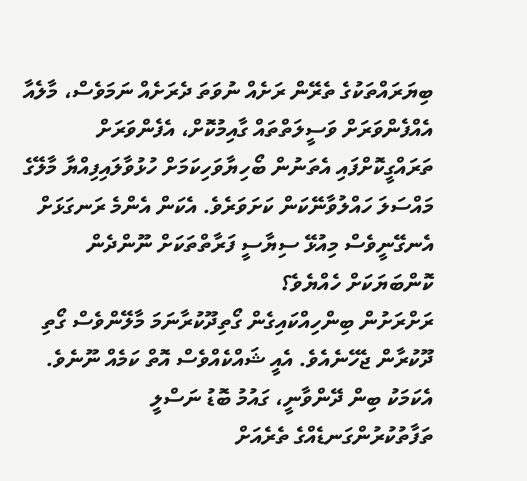ބިޔަރައްތަކުގެ ތެރޭން ރަށެއް ނުވަތަ ދެރަށެއް ނަމަވެސް، މާލެއާ އެއްފެންވަރަށް ވަސީލަތްތައް ގާއިމުކޮށް، އެފެންވަރަށް ތަރައްގީކޮށްފައި އެތަނުން ބޯހިޔާވަހިކަމަށް ހުޅުވާލައިފިއްޔާ މާލޭގެ މައްސަލަ ހައްލުވާނޭކަން ކަށަވަރެވެ. އެކަން އެންމެ ރަނގަޅަށް އެނގޭނީވެސް މިއުޅޭ ސިޔާސީ ފަރާތްތަކަށް ނޫންދެން ކޮންބަޔަކަށް ހެއްޔެވެ؟
ރަށްރަށުން ބިންހިއްކައިގެން ގޯތިދޫކުރާނަމަ މާލޭންވެސް ގޯތި ދޫކުރާން ޖެހޭނެއެވެ. އެއީ ޝައްކެއްވެސް އޮތް ކަމެއް ނޫނެވެ. އެކަމަކު ބިން ދޭންވާނީ، ގައުމު ބޮޑު ނަސްލީ ތަފާތުކުރުންގަނޑެއްގެ ތެރެއަށް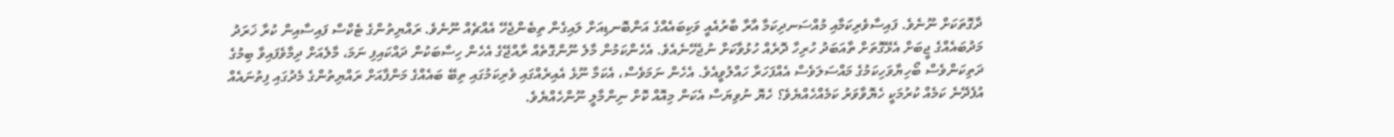ދާގޮތަކަށް ނޫނެވެ. ފައިސާވެރިކަމާއި މުއްސަނދިކަމާ އާރާ ބާރުއެއީ ވަކިބައެއްގެ އަންބޮނޑިއަށް ލައިގެން ތިބެންޖެހޭ އެއްޗެއް ނޫނެވެ. ރައްޔިތުންގެ ޓެކްސް ފައިސާއިން ކުރާ ޚަރަދު މަދުބައެއްގެ ޖީބަށް އެޅޭގޮތަށް ތާއަބަދު ހުރިހާ ދޮރެއް ހުޅުވާކަށް ނުޖެހޭނެއެވެ. އެހެންކަމުން މާލެ ނޫންގޮތެއް ރާއްޖޭގެ އެހެން ހިސާބަކުން ދައްކައިފި ނަމަ، މާލެއަށް ދިމާވެފައިވާ ބިމުގެ ދަތިކަންވެސް ބޯހިޔާވަހިކަމުގެ މައްސަލަވެސް އެއްފަހަރާ ހައްލުވީއެވެ. އެހެން ނަމަވެސް، އެކަމާ ނޫޅެ އެއިރެއްގައި ވެރިކަމުގައި ތިބޭ ބައެއްގެ މަންފާއަށް ރައްޔިތުންގެ މެދުގައި ފިތުނައެއް އުފެދޭނެ ކަމެއް ކުރުމަކީ ހެޔޮވާވަރު ކަމެއްހެއްޔެވެ؟ ހެޔޮ ނުވިޔަސް އެކަން މިއޮއް ކޮށް ނިންމާލީ ނޫންހެއްޔެވެ.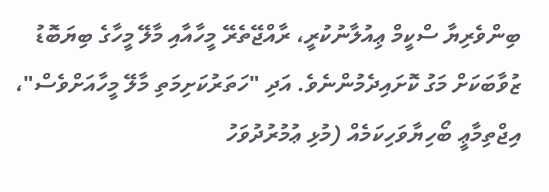ބިންވެރިޔާ ސްކީމް ޢިއުލާނުކުރީ، ރާއްޖޭތެރޭ މީހާއާއި މާލޭ މީހާގެ ބިޔަބޮޑު ޒުވާބަކަށް މަގު ކޮށައިދެމުންނެވެ. އަދި "ހަތަރުކަށިމަތި މާލޭ މީހާއަށްވެސް"، އިޖްތިމާޢީ ބޯހިޔާވަހިކަމެއް (މުޅި ޢުމުރުދުވަހު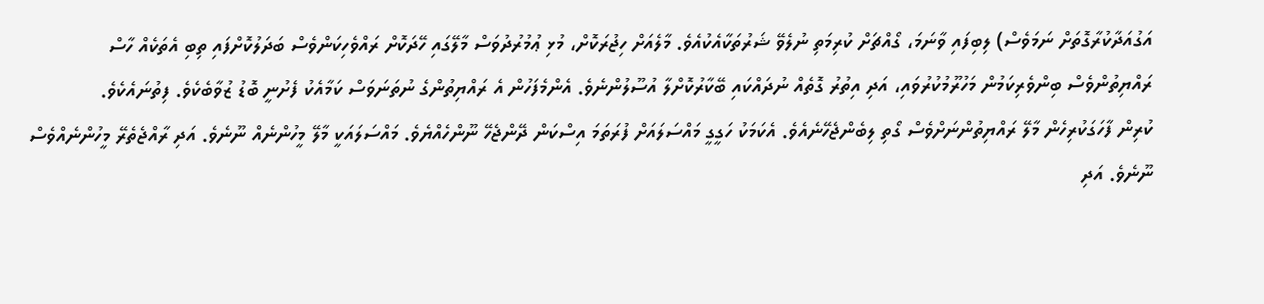އަގުއަދާކުރާގޮތަށް ނަމަވެސް) ލިބިފައި ވާނަމަ، ގޯއްޗަށް ކުރިމަތި ނުލެވޭ ޝަރުތަކާއެކުއެވެ. މާލެއަށް ހިޖުރަކޮށް، މުޅި ޢުމުރުދުވަސް މާލޭގައި ހޭދަކޮށް ރައްވެހިކަންވެސް ބަދަލުކޮށްފައި ތިބި އެތަކެއް ހާސް ރައްޔިތުންވެސް ބިންވެރިކަމުން މަހުރޫމުކުރުވައި، އަދި އިތުރު ގޮތެއް ނުދައްކައި ބޭކާރުކޮށްލާ އުސޫލުންނެވެ. އެންމެފަހުން އެ ރައްޔިތުންގެ ނުތަނަވަސް ކަމާއެކު ފެށުނީ ބޮޑު ޒުވާބެކެވެ. ފިތުނައެކެވެ.
ކުރިން ފާހަގަކުރިހެން މާލޭ ރައްޔިތުންނަށްވެސް ގޯތި ލިބެންޖެހޭނެއެވެ. އެކަމަކު ހަގީގީ މައްސަލައަށް ފުރަތަމަ އިސްކަން ދޭންޖެހޭ ނޫންހެއްޔެވެ. މައްސަލައަކީ މާލޭ މީހުންނެއް ނޫނެވެ. އަދި ރާއްޖެތެރޭ މީހުންނެއްވެސް ނޫނެވެ. އަދި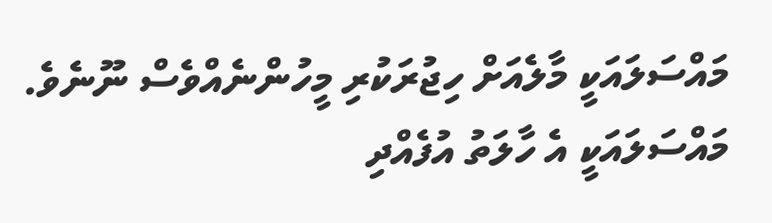މައްސަލައަކީ މާލެއަށް ހިޖުރަކުރި މީހުންނެއްވެސް ނޫނެވެ. މައްސަލައަކީ އެ ހާލަތު އުފެއްދި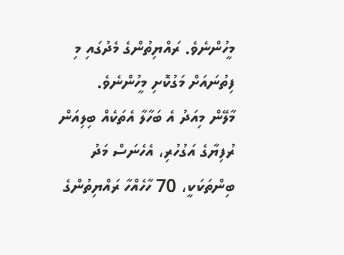މީހުންނެވެ. ރައްޔިތުންގެ މެދުގައި މި ފިތުނައަށް މަގުކޮށި މީހުންނެވެ.
މާލޭން މިއަދު އެ ބަހާލާ އެތަކެއް ބިލިއަން ރުފިޔާގެ އަގުހުރި، އެހެނަސް މަދު ބިންތަކަކީ، 70 ހާހެއްހާ ރައްޔިތުންގެ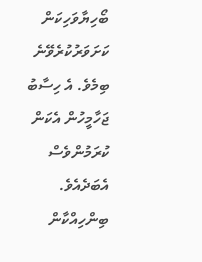ބޯހިޔާވަހިކަން ކަށަވަރުކުރެވޭނެ ބިމެވެ. އެ ހިސާބު ޖަހާމީހުން އެކަން ކުރަމުންވެސް އެބަދެއެވެ. ބިންހިއްކާން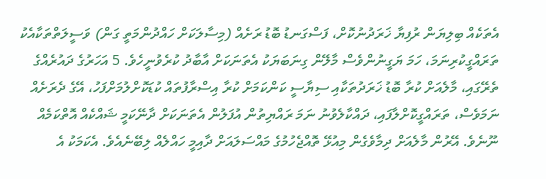އެތަކެއް ބިލިޔަން ރުފިޔާ ޚަރަދުނުކޮށް، ފަސްގަނޑު ބޮޑު ރަށެއް (މިސާލަކަށް ހައްދުންމަތީ ގަން) ވަސީލަތްތަކާއެކު ތަރައްގީކުރިނަމަ، ހަމަ ޔަގީނުންވެސް މާލޭން ގިނަބަޔަކު އެތަނަކަށް އާބާދު ކުރެވުނީހެވެ. 5 އަހަރުގެ ދައުރެއްގެ ތެރޭގައި، މާލެއަށް ކުރާ ބޮޑު ޚަރަދުތަކާއި ސިޔާސީ ކަންކަމަށް ކުރާ އިސްރާފުތައް ކުޑަކޮށްލުމަށްފަހު، އޭގެ ދެރަށެއް ނަމަވެސް، ތަރައްގީކޮށްލާފައި، ދައްކާލެވުނު ނަމަ ރައްޔިތުން އުފަލުން އެތަނަކަށް ދާނޭކަމީ ޝައްކެއް އޮތްކަމެއް ނޫނެވެ. އޭރުން މާލެއަށް ދިމާވެގެން މިއުޅޭ ތޮއްޖެހުމުގެ މައްސަލައަށް ދާއިމީ ހައްލެއް ލިބޭނެއެވެ. އެކަމަކު އެ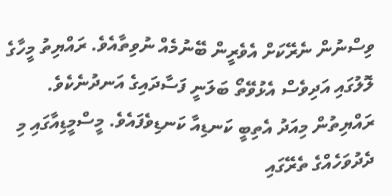ވިސްނުން ނެރޭކަށް އެވެރީން ބޭނުމެއް ނުވިތާއެވެ. ރައްޔިތު މީހާގެ ލޮލުގައި އަދިވެސް އެޅުވޭތޯ ބަލަނީ ފަސާދައިގެ އަނދުނެކެވެ. ރައްޔިތުން މިއަދު އެތިބީ ކަނޑިއާ ކަނޑިވެފައެވެ. މީސްމީޑިއާގައި މި ދެދުވަހެއްގެ ތެރޭގައި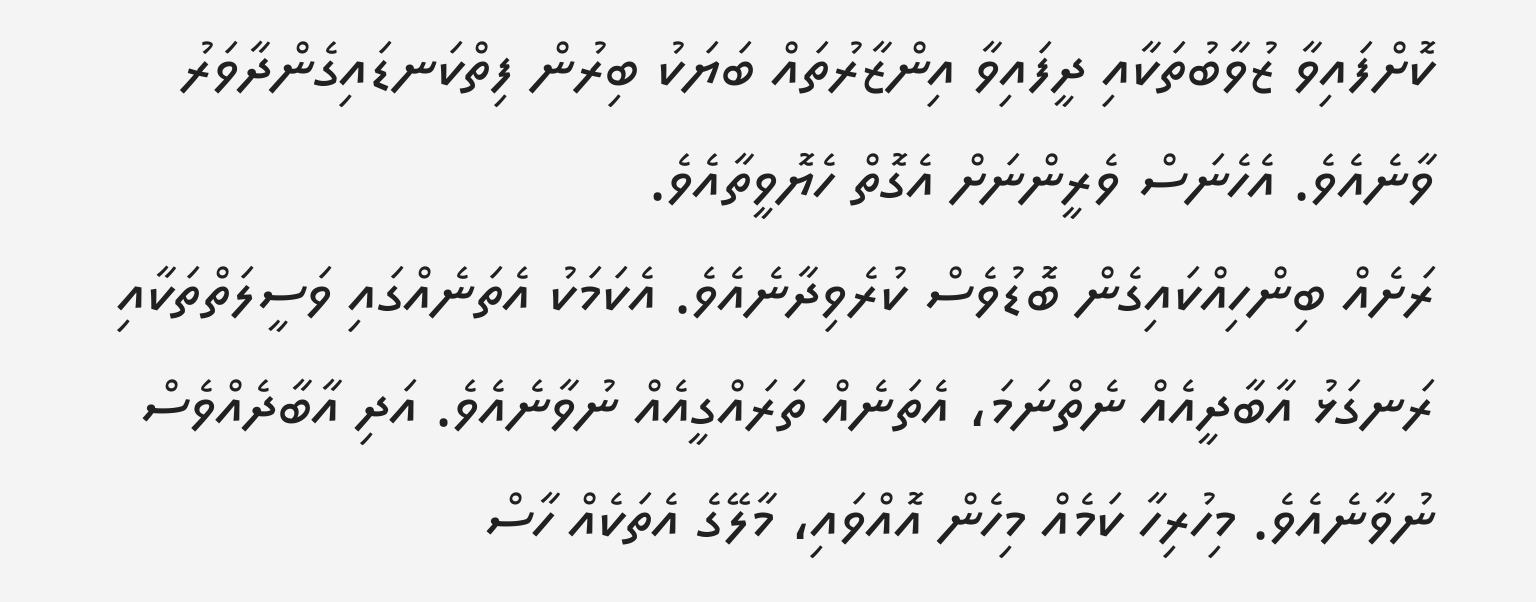ކޮށްފައިވާ ޒުވާބުތަކާއި ދީފައިވާ އިންޒާރުތައް ބަޔަކު ބިރުން ފިތްކަނޑައިގެންދާވަރު ވާނެއެވެ. އެހެނަސް ވެރީންނަށް އެގޮތް ހެޔޮވީތާއެވެ.
ރަށެއް ބިންހިއްކައިގެން ބޮޑުވެސް ކުރެވިދާނެއެވެ. އެކަމަކު އެތަނެއްގައި ވަސީލަތްތަކާއި ރަނގަޅު އާބާދީއެއް ނެތްނަމަ، އެތަނެއް ތަރައްގީއެއް ނުވާނެއެވެ. އަދި އާބާދެއްވެސް ނުވާނެއެވެ. މިހުރިހާ ކަމެއް މިހެން އޮއްވައި، މާލޭގެ އެތަކެއް ހާސް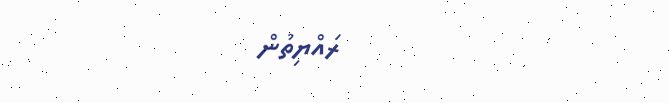ރައްޔިތުން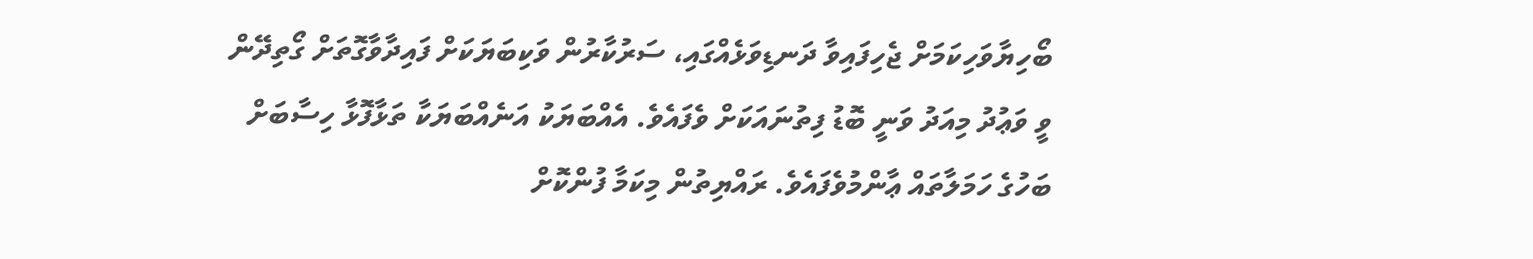ބޯހިޔާވަހިކަމަށް ޖެހިފައިވާ ދަނޑިވަޅެއްގައި، ސަރުކާރުން ވަކިބަޔަކަށް ފައިދާވާގޮތަށް ގޯތިދޭން ވީ ވަޢުދު މިއަދު ވަނީ ބޮޑު ފިތުނައަކަށް ވެފައެވެ. އެއްބަޔަކު އަނެއްބަޔަކާ ތަޅާފޮޅާ ހިސާބަށް ބަހުގެ ހަމަލާތައް ޢާންމުވެފައެވެ. ރައްޔިތުން މިކަމާ ފުންކޮށް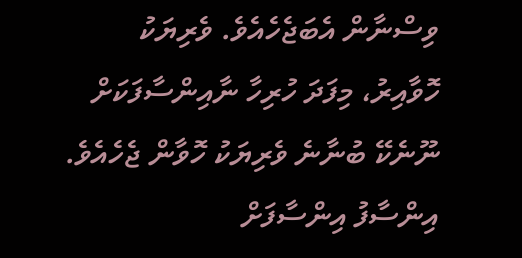ވިސްނާން އެބަޖެހެއެވެ. ވެރިޔަކު ހޮވާއިރު، މިފަދަ ހުރިހާ ނާއިންސާފަކަށް ނޫނެކޭ ބުނާނެ ވެރިޔަކު ހޮވާން ޖެހެއެވެ. އިންސާފު އިންސާފަށް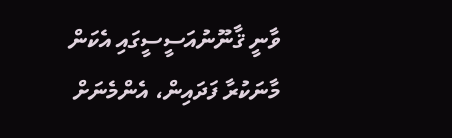ވާނީ ޤާނޫނުއަސީސީގައި އެކަން މާނަކުރާ ފަދައިން، އެންމެނަށް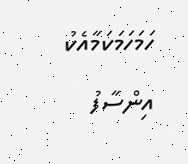ހަމަހަމަކަމާއެކު އިންސާފު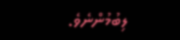ލިބުމުންނެވެ.